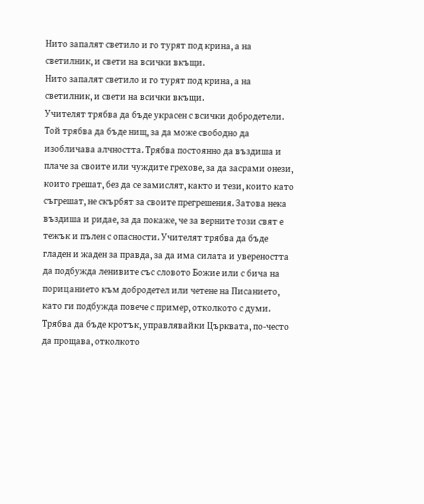Нито запалят светило и го турят под крина, а на светилник, и свети на всички вкъщи.
Нито запалят светило и го турят под крина, а на светилник, и свети на всички вкъщи.
Учителят трябва да бъде украсен с всички добродетели. Той трябва да бъде нищ, за да може свободно да изобличава алчността. Трябва постоянно да въздиша и плаче за своите или чуждите грехове, за да засрами онези, които грешат, без да се замислят, както и тези, които като съгрешат, не скърбят за своите прегрешения. Затова нека въздиша и ридае, за да покаже, че за верните този свят е тежък и пълен с опасности. Учителят трябва да бъде гладен и жаден за правда, за да има силата и увереността да подбужда ленивите със словото Божие или с бича на порицанието към добродетел или четене на Писанието, като ги подбужда повече с пример, отколкото с думи. Трябва да бъде кротък, управлявайки Църквата, по-често да прощава, отколкото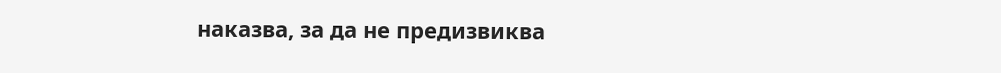наказва, за да не предизвиква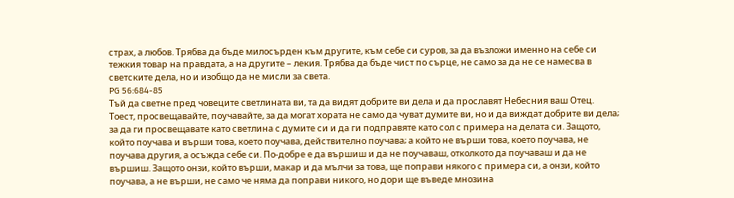страх, а любов. Трябва да бъде милосърден към другите, към себе си суров, за да възложи именно на себе си тежкия товар на правдата, а на другите – лекия. Трябва да бъде чист по сърце, не само за да не се намесва в светските дела, но и изобщо да не мисли за света.
PG 56:684-85
Тъй да светне пред човеците светлината ви, та да видят добрите ви дела и да прославят Небесния ваш Отец. Тоест, просвещавайте, поучавайте, за да могат хората не само да чуват думите ви, но и да виждат добрите ви дела; за да ги просвещавате като светлина с думите си и да ги подправяте като сол с примера на делата си. Защото, който поучава и върши това, което поучава, действително поучава; а който не върши това, което поучава, не поучава другия, а осъжда себе си. По-добре е да вършиш и да не поучаваш, отколкото да поучаваш и да не вършиш. Защото онзи, който върши, макар и да мълчи за това, ще поправи някого с примера си, а онзи, който поучава, а не върши, не само че няма да поправи никого, но дори ще въведе мнозина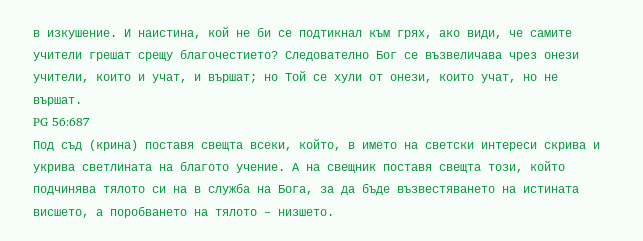в изкушение. И наистина, кой не би се подтикнал към грях, ако види, че самите учители грешат срещу благочестието? Следователно Бог се възвеличава чрез онези учители, които и учат, и вършат; но Той се хули от онези, които учат, но не вършат.
PG 56:687
Под съд (крина) поставя свещта всеки, който, в името на светски интереси скрива и укрива светлината на благото учение. А на свещник поставя свещта този, който подчинява тялото си на в служба на Бога, за да бъде възвестяването на истината висшето, а поробването на тялото – низшето.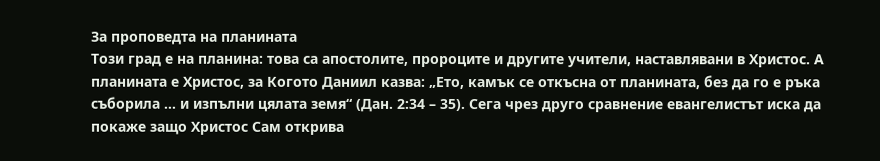За проповедта на планината
Този град е на планина: това са апостолите, пророците и другите учители, наставлявани в Христос. А планината е Христос, за Когото Даниил казва: „Ето, камък се откъсна от планината, без да го е ръка съборила … и изпълни цялата земя“ (Дан. 2:34 – 35). Сега чрез друго сравнение евангелистът иска да покаже защо Христос Сам открива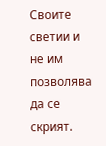Своите светии и не им позволява да се скрият.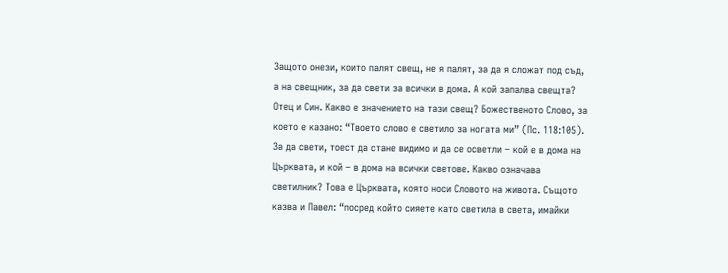Защото онези, които палят свещ, не я палят, за да я сложат под съд, а на свещник, за да свети за всички в дома. А кой запалва свещта? Отец и Син. Какво е значението на тази свещ? Божественото Слово, за което е казано: “Твоето слово е светило за ногата ми” (Пс. 118:105). За да свети, тоест да стане видимо и да се осветли – кой е в дома на Църквата, и кой – в дома на всички светове. Какво означава светилник? Това е Църквата, която носи Словото на живота. Същото казва и Павел: “посред който сияете като светила в света, имайки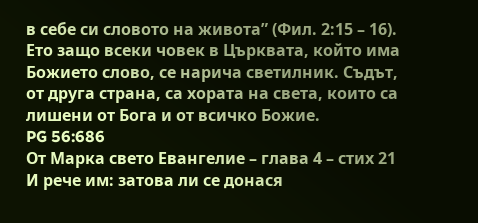в себе си словото на живота” (Фил. 2:15 – 16). Ето защо всеки човек в Църквата, който има Божието слово, се нарича светилник. Съдът, от друга страна, са хората на света, които са лишени от Бога и от всичко Божие.
PG 56:686
От Марка свето Евангелие – глава 4 – стих 21
И рече им: затова ли се донася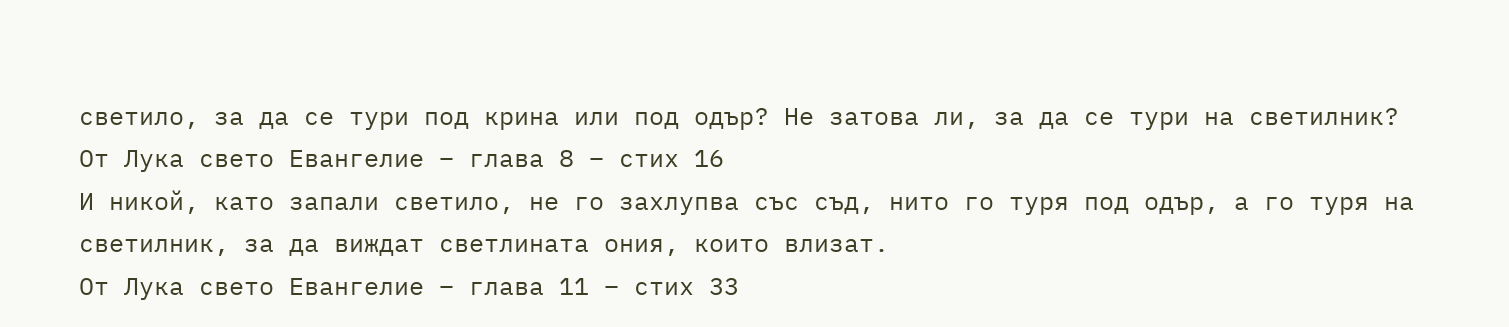светило, за да се тури под крина или под одър? Не затова ли, за да се тури на светилник?
От Лука свето Евангелие – глава 8 – стих 16
И никой, като запали светило, не го захлупва със съд, нито го туря под одър, а го туря на светилник, за да виждат светлината ония, които влизат.
От Лука свето Евангелие – глава 11 – стих 33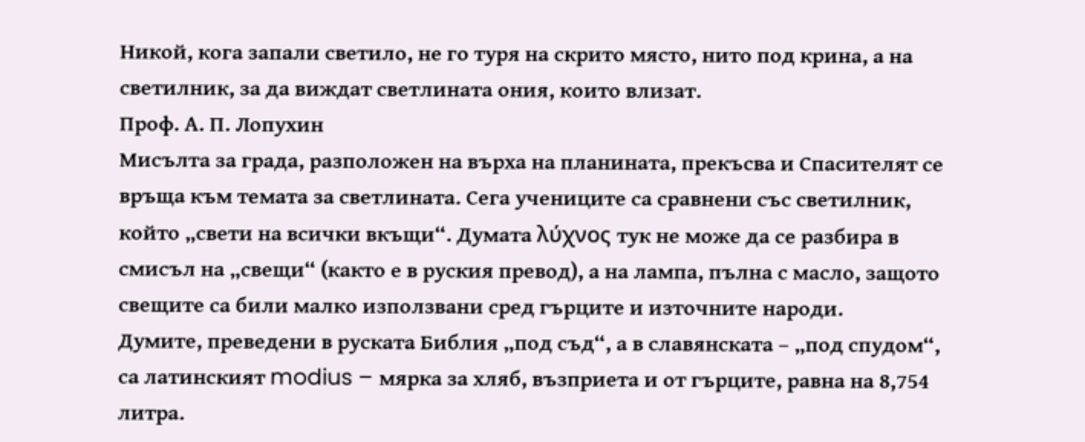Никой, кога запали светило, не го туря на скрито място, нито под крина, а на светилник, за да виждат светлината ония, които влизат.
Проф. А. П. Лопухин
Мисълта за града, разположен на върха на планината, прекъсва и Спасителят се връща към темата за светлината. Сега учениците са сравнени със светилник, който „свети на всички вкъщи“. Думата λύχνος тук не може да се разбира в смисъл на „свещи“ (както е в руския превод), а на лампа, пълна с масло, защото свещите са били малко използвани сред гърците и източните народи.
Думите, преведени в руската Библия „под съд“, а в славянската – „под спудом“, са латинският modius – мярка за хляб, възприета и от гърците, равна на 8,754 литра.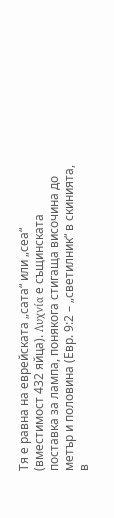Тя е равна на еврейската „сата“ или „сеа“ (вместимост 432 яйца). Λυχνία е същинската поставка за лампа, понякога стигаща височина до метър и половина (Евр. 9:2 – „светилник“ в скинията, в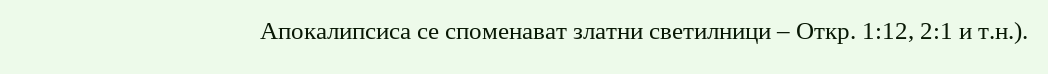Апокалипсиса се споменават златни светилници – Откр. 1:12, 2:1 и т.н.).